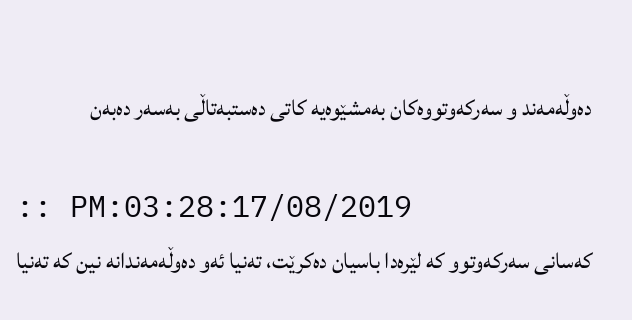ده‌وڵه‌مه‌ند و سه‌ركه‌وتووه‌كان به‌مشێوه‌یه‌ كاتى ده‌ستبه‌تاڵى به‌سه‌ر ده‌به‌ن

:: PM:03:28:17/08/2019
كه‌سانى سه‌ركه‌وتوو كه‌ لێره‌دا باسیان ده‌كرێت، ته‌نیا ئه‌و ده‌وڵه‌مه‌ندانه‌ نین كه‌ ته‌نیا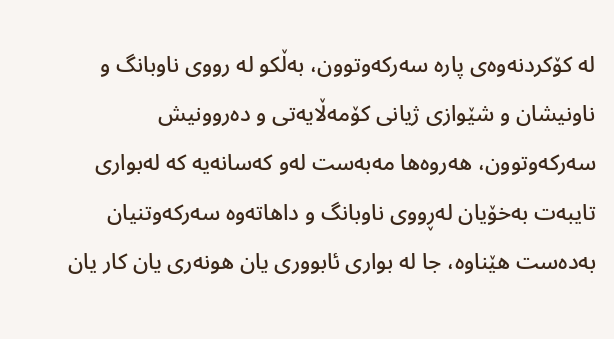له‌ كۆكردنه‌وه‌ى پاره‌ سه‌ركه‌وتوون، به‌ڵكو له‌ رووى ناوبانگ و ناونیشان و شێوازى ژیانی كۆمه‌ڵایه‌تى و ده‌روونیش سه‌ركه‌وتوون، هه‌روه‌ها مه‌به‌ست له‌و كه‌سانه‌یه‌ كه‌ له‌بوارى تایبه‌ت به‌خۆیان له‌ڕووى ناوبانگ و داهاته‌وه‌ سه‌ركه‌وتنیان به‌ده‌ست هێناوه‌، جا له‌ بوارى ئابوورى یان هونه‌رى یان كار یان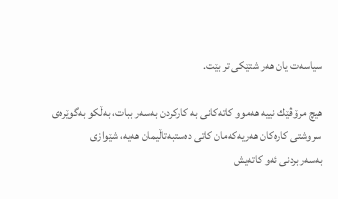سیاسه‌ت یان هه‌ر شتێكى تر بێت.

هیچ مرۆڤێك نییه‌ هه‌موو كاته‌كانى به‌ كاركردن به‌سه‌ر ببات، به‌ڵكو به‌گوێره‌ى سروشتى كاره‌كان هه‌ریه‌كه‌مان كاتى ده‌ستبه‌تاڵیمان هه‌یه‌، شێوازى به‌سه‌ربردنى ئه‌و كاته‌یش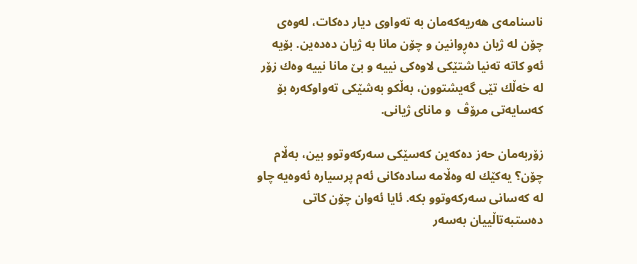ناسنامه‌ى هه‌ریه‌كه‌مان به‌ ته‌واوى دیار ده‌كات، له‌وه‌ى چۆن له‌ ژیان ده‌ڕوانین و چۆن مانا به‌ ژیان ده‌ده‌ین. بۆیه‌ ئه‌و كاته‌ ته‌نیا شتێكى لاوه‌كى نییه‌ و بێ مانا نییه‌ وه‌ك زۆر له‌ خه‌ڵك تێی گه‌یشتوون، به‌ڵكو به‌شێكى ته‌واوكه‌ره‌ بۆ كه‌سایه‌تى مرۆڤ  و ماناى ژیانى.

زۆربه‌مان حه‌ز ده‌كه‌ین كه‌سێكى سه‌ركه‌وتوو بین، به‌ڵام چۆن؟ یه‌كێك له‌ وه‌ڵامه‌ ساده‌كانى ئه‌م پرسیاره‌ ئه‌وه‌یه‌ چاو له‌ كه‌سانى سه‌ركه‌وتوو بكه‌. ئایا ئه‌وان چۆن كاتى ده‌ستبه‌تاڵییان به‌سه‌ر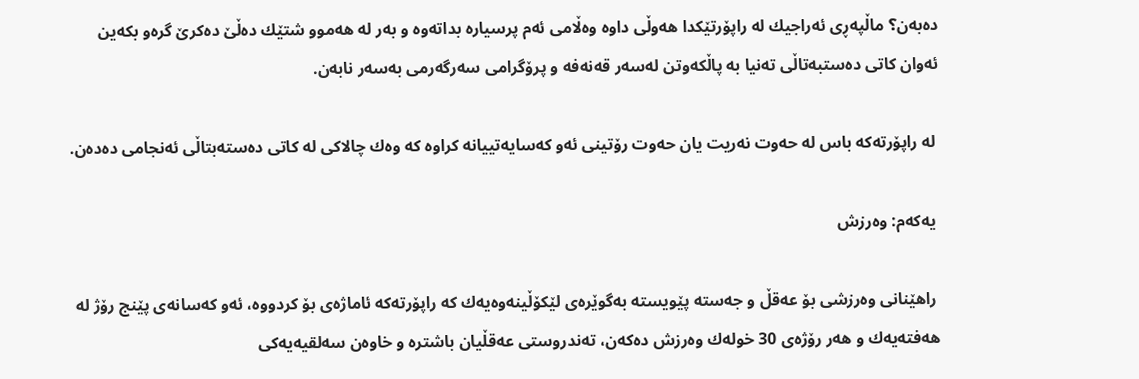ده‌به‌ن؟ ماڵپه‌ڕى ئه‌راجیك له‌ راپۆرتێكدا هه‌وڵى داوه‌ وه‌ڵامى ئه‌م پرسیاره‌ بداته‌وه‌ و به‌ر له‌ هه‌موو شتێك ده‌ڵێ ده‌كرێ گره‌و بكه‌ین ئه‌وان كاتى ده‌ستبه‌تاڵى ته‌نیا به‌ پاڵكه‌وتن له‌سه‌ر قه‌نه‌فه‌ و پرۆگرامى سه‌رگه‌رمى به‌سه‌ر نابه‌ن.

 له‌ راپۆرته‌كه‌ باس له‌ حه‌وت نه‌ریت یان حه‌وت رۆتینى ئه‌و كه‌سایه‌تییانه‌ كراوه‌ كه‌ وه‌ك چالاكى له‌ كاتى ده‌سته‌بتاڵى ئه‌نجامى ده‌ده‌ن.

 یه‌كه‌م: وه‌رزش

 راهێنانى وه‌رزشى بۆ عه‌قڵ و جه‌سته‌ پێویسته‌ به‌گوێره‌ى لێكۆڵینه‌وه‌یه‌ك كه‌ راپۆرته‌كه‌ ئاماژه‌ى بۆ كردووه‌، ئه‌و كه‌سانه‌ى پێنج رۆژ له‌ هه‌فته‌یه‌ك و هه‌ر رۆژه‌ى 30 خوله‌ك وه‌رزش ده‌كه‌ن، ته‌ندروستى عه‌قڵیان باشتره‌ و خاوه‌ن سه‌لقیه‌یه‌كى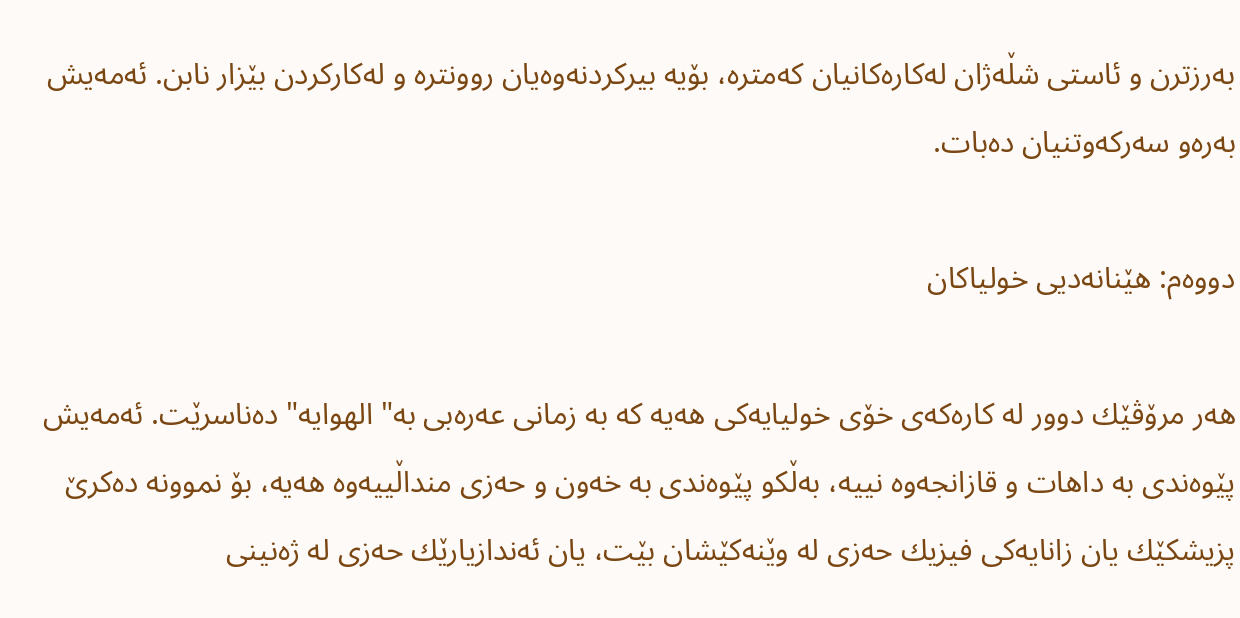به‌رزترن و ئاستى شڵه‌ژان له‌كاره‌كانیان كه‌متره‌، بۆیه‌ بیركردنه‌وه‌یان روونتره‌ و له‌كاركردن بێزار نابن. ئه‌مه‌یش به‌ره‌و سه‌ركه‌وتنیان ده‌بات.

دووه‌م: هێنانه‌دیى خولیاكان

هه‌ر مرۆڤێك دوور له‌ كاره‌كه‌ى خۆى خولیایه‌كى هه‌یه‌ كه‌ به‌ زمانى عه‌ره‌بى به‌" الهوایه‌" ده‌ناسرێت. ئه‌مه‌یش پێوه‌ندى به‌ داهات و قازانجه‌وه‌ نییه‌، به‌ڵكو پێوه‌ندى به‌ خه‌ون و حه‌زى منداڵییه‌وه‌ هه‌یه‌، بۆ نموونه‌ ده‌كرێ پزیشكێك یان زانایه‌كى فیزیك حه‌زى له‌ وێنه‌كێشان بێت، یان ئه‌ندازیارێك حه‌زى له‌ ژه‌نینى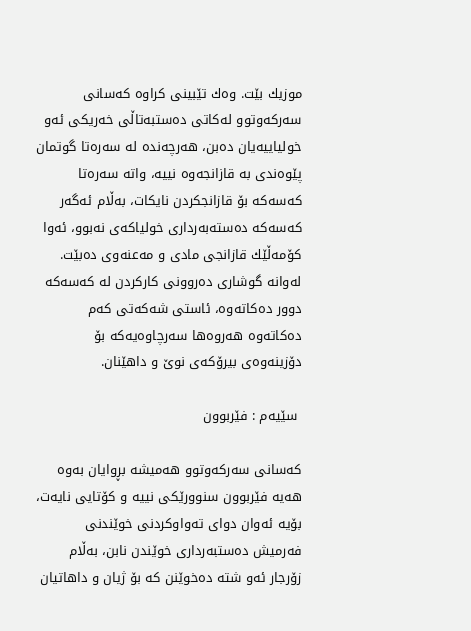موزیك بێت. وه‌ك تێبینى كراوه‌ كه‌سانى سه‌ركه‌وتوو له‌كاتى ده‌ستبه‌تاڵى خه‌ریكى ئه‌و خولیاییه‌یان ده‌بن، هه‌رچه‌نده‌ له‌ سه‌ره‌تا گوتمان پێوه‌ندى به‌ قازانجه‌وه‌ نییه‌، واته‌ سه‌ره‌تا كه‌سه‌كه‌ بۆ قازانجكردن نایكات، به‌ڵام ئه‌گه‌ر كه‌سه‌كه‌ ده‌سته‌به‌ردارى خولیاكه‌ى نه‌بوو، ئه‌وا كۆمه‌ڵێك قازانجى مادى و مه‌عنه‌وى ده‌بێت. له‌وانه‌ گوشارى ده‌روونى كاركردن له‌ كه‌سه‌كه‌ دوور ده‌كاته‌وه‌، ئاستى شه‌كه‌تى كه‌م ده‌كاته‌وه‌ هه‌روه‌ها سه‌رچاوه‌یه‌كه‌ بۆ دۆزینه‌وه‌ى بیرۆكه‌ى نوێ و داهێنان.

 سێیه‌م : فێربوون

كه‌سانى سه‌ركه‌وتوو هه‌میشه‌ بڕوایان به‌وه‌ هه‌یه‌ فێربوون سنوورێكى نییه‌ و كۆتایى نایه‌ت، بۆیه‌ ئه‌وان دواى ته‌واوكردنى خوێندنى فه‌رمیش ده‌ستبه‌ردارى خوێندن نابن، به‌ڵام زۆرجار ئه‌و شته‌ ده‌خوێنن كه‌ بۆ ژیان و داهاتیان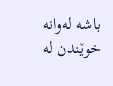باشه‌ له‌وانه‌ خوێندن له‌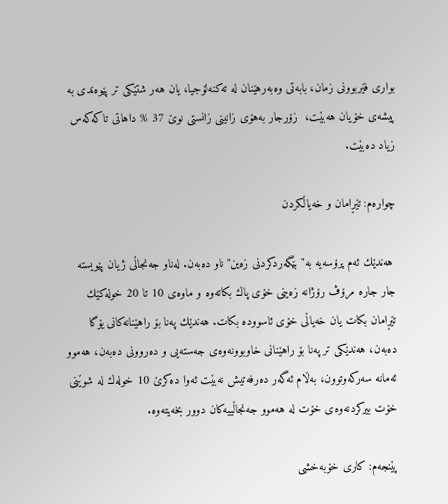بوارى فێربوونى زمان، بابه‌تى وه‌به‌رهێنان له‌ ته‌كنه‌لۆجیا، یان هه‌ر شتێكى تر پێوه‌ندى به‌ پیشه‌ى خۆیان هه‌بێت،  زۆرجار به‌هۆى زانینى زانستى نوێ 37 % داهاتى تاكه‌كه‌س زیاد ده‌بێت.

چواره‌م: تێڕامان و خه‌یاڵكردن

 هه‌ندێك ئه‌م پرۆسه‌یه‌ به‌"بێگه‌ردكردنى زه‌ین" ناو ده‌به‌ن. له‌ناو جه‌نجاڵى ژیان پێویسته‌ جار جاره‌ مرۆڤ رۆژانه‌ زه‌ینى خۆى پاك بكاته‌وه‌ و ماوه‌ى 10 تا 20 خوله‌كێك تێڕامان بكات یان خه‌یاڵى خۆى ئاسووده‌ بكات. هه‌ندێك په‌نا بۆ راهێنانه‌كانى یۆگا ده‌به‌ن، هه‌ندێكى تر په‌نا بۆ راهێنانى خاوبوونه‌وه‌ى جه‌سته‌یى و ده‌روونى ده‌به‌ن، هه‌موو ئه‌مانه‌ سه‌ركه‌وتوون، به‌ڵام ئه‌گه‌ر ده‌رفه‌تیش نه‌بێت ئه‌وا ده‌كرێ 10 خوله‌ك له‌ شوێنى خۆت بیركردنه‌وه‌ى خۆت له‌ هه‌موو جه‌نجاڵییه‌كان دوور بخه‌یته‌وه‌.

پێنجه‌م: كارى خۆبه‌خشى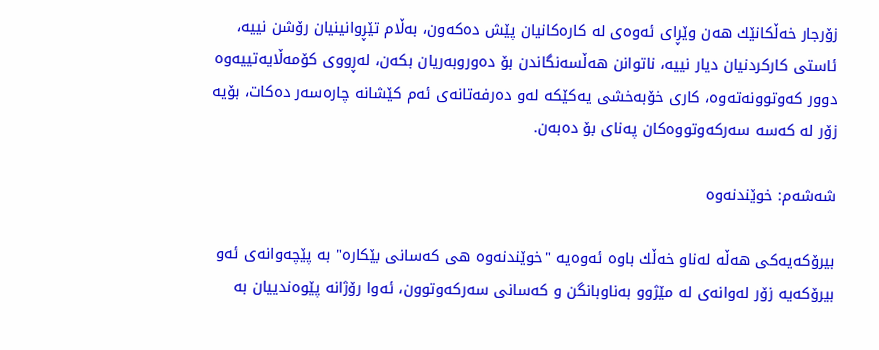زۆرجار خه‌ڵكانێك هه‌ن وێڕاى ئه‌وه‌ى له‌ كاره‌كانیان پێش ده‌كه‌ون، به‌ڵام تێڕوانینیان رۆشن نییه‌، ئاستى كاركردنیان دیار نییه‌، ناتوانن هه‌ڵسه‌نگاندن بۆ ده‌وروبه‌ریان بكه‌ن، له‌ڕووى كۆمه‌ڵایه‌تییه‌وه‌ دوور كه‌وتوونه‌ته‌وه‌، كارى خۆبه‌خشى یه‌كێكه‌ له‌و ده‌رفه‌تانه‌ى ئه‌م كێشانه‌ چاره‌سه‌ر ده‌كات، بۆیه‌ زۆر له‌ كه‌سه‌ سه‌ركه‌وتووه‌كان په‌ناى بۆ ده‌به‌ن.

شه‌شه‌م: خوێندنه‌وه‌

بیرۆكه‌یه‌كى هه‌ڵه‌ له‌ناو خه‌ڵك باوه‌ ئه‌وه‌یه‌ "خوێندنه‌وه‌ هى كه‌سانى بێكاره‌" به‌ پێچه‌وانه‌ى ئه‌و بیرۆكه‌یه‌ زۆر له‌وانه‌ى له‌ مێژوو به‌ناوبانگن و كه‌سانى سه‌ركه‌وتوون، ئه‌وا رۆژانه‌ پێوه‌ندییان به‌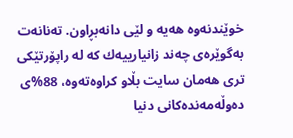خوێندنه‌وه‌ هه‌یه‌ و لێى دانه‌بڕاون. ته‌نانه‌ت به‌گوێره‌ى چه‌ند زانیارییه‌ك كه‌ له‌ راپۆرتێكى ترى هه‌مان سایت بڵاو كراوه‌ته‌وه‌، 88%ی ده‌وڵه‌مه‌نده‌كانى دنیا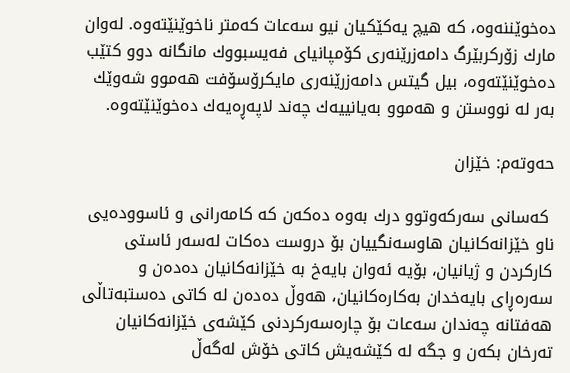ده‌خوێننه‌وه‌، كه‌ هیچ یه‌كێكیان نیو سه‌عات كه‌متر ناخوێنێته‌وه‌. له‌وان مارك زۆركربێرگ دامه‌زرێنه‌رى كۆمپانیاى فه‌یسبووك مانگانه‌ دوو كتێب ده‌خوێنێته‌وه‌، بیل گیتس دامه‌زرێنه‌رى مایكرۆسۆفت هه‌موو شه‌وێك به‌ر له‌ نووستن و هه‌موو به‌یانییه‌ك چه‌ند لاپه‌ڕه‌یه‌ك ده‌خوێنێته‌وه‌.

حه‌وته‌م: خێزان

 كه‌سانى سه‌ركه‌وتوو درك به‌وه‌ ده‌كه‌ن كه‌ كامه‌رانى و ئاسووده‌یى ناو خێزانه‌كانیان هاوسه‌نگییان بۆ دروست ده‌كات له‌سه‌ر ئاستى كاركردن و ژیانیان، بۆیه‌ ئه‌وان بایه‌خ به‌ خێزانه‌كانیان ده‌ده‌ن و سه‌ره‌ڕاى بایه‌خدان به‌كاره‌كانیان، هه‌وڵ ده‌ده‌ن له‌ كاتى ده‌ستبه‌تاڵى هه‌فتانه‌ چه‌ندان سه‌عات بۆ چاره‌سه‌ركردنى كێشه‌ى خێزانه‌كانیان ته‌رخان بكه‌ن و جگه‌ له‌ كێشه‌یش كاتى خۆش له‌گه‌ڵ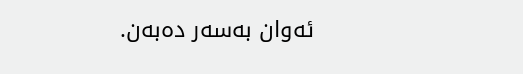ئه‌وان به‌سه‌ر ده‌به‌ن.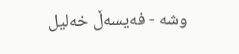وشە - فه‌یسه‌ڵ خه‌لیل